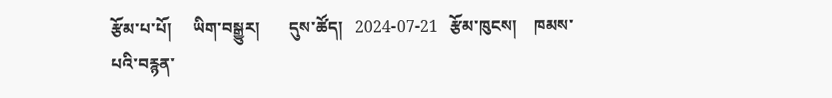རྩོམ་པ་པོ།     ཡིག་བསྒྱུར།       དུས་ཚོད།   2024-07-21   རྩོམ་ཁུངས།    ཁམས་པའི་བརྙན་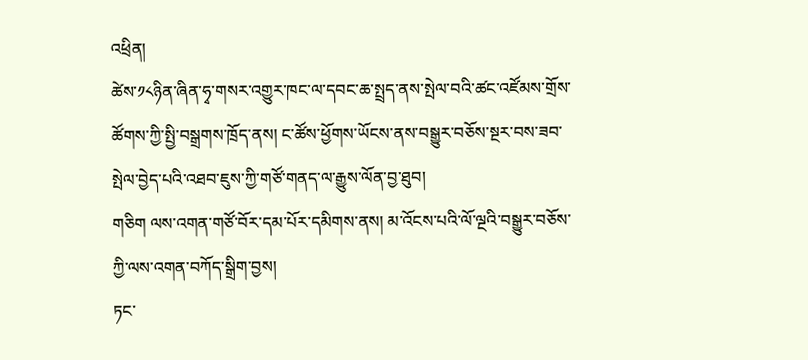འཕྲིན།
ཚེས་༡༨ཉིན་ཞིན་ཧྭ་གསར་འགྱུར་ཁང་ལ་དབང་ཆ་སྤྲད་ནས་སྤེལ་བའི་ཚང་འཛོམས་གྲོས་ཚོགས་ཀྱི་སྤྱི་བསྒྲགས་ཁྲོད་ནས། ང་ཚོས་ཕྱོགས་ཡོངས་ནས་བསྒྱུར་བཅོས་སྔར་བས་ཟབ་སྤེལ་བྱེད་པའི་འཐབ་ཇུས་ཀྱི་གཙོ་གནད་ལ་རྒྱུས་ལོན་བྱ་ཐུབ།
གཅིག ལས་འགན་གཙོ་བོར་དམ་པོར་དམིགས་ནས། མ་འོངས་པའི་ལོ་ལྔའི་བསྒྱུར་བཅོས་ཀྱི་ལས་འགན་བཀོད་སྒྲིག་བྱས།
ཏང་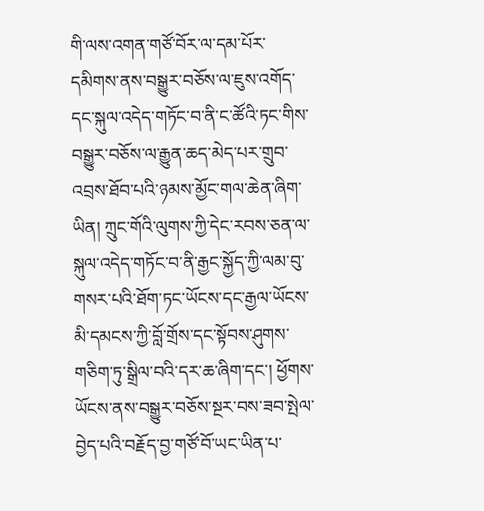གི་ལས་འགན་གཙོ་བོར་ལ་དམ་པོར་དམིགས་ནས་བསྒྱུར་བཅོས་ལ་ཇུས་འགོད་དང་སྐུལ་འདེད་གཏོང་བ་ནི་ང་ཚོའི་ཏང་གིས་བསྒྱུར་བཅོས་ལ་རྒྱུན་ཆད་མེད་པར་གྲུབ་འབྲས་ཐོབ་པའི་ཉམས་མྱོང་གལ་ཆེན་ཞིག་ཡིན། ཀྲུང་གོའི་ལུགས་ཀྱི་དེང་རབས་ཅན་ལ་སྐུལ་འདེད་གཏོང་བ་ནི་རྒྱང་སྐྱོད་ཀྱི་ལམ་བུ་གསར་པའི་ཐོག་ཏང་ཡོངས་དང་རྒྱལ་ཡོངས་མི་དམངས་ཀྱི་བློ་གྲོས་དང་སྟོབས་ཤུགས་གཅིག་ཏུ་སྒྲིལ་བའི་དར་ཆ་ཞིག་དང་། ཕྱོགས་ཡོངས་ནས་བསྒྱུར་བཅོས་སྔར་བས་ཟབ་སྤེལ་བྱེད་པའི་བརྗོད་བྱ་གཙོ་བོ་ཡང་ཡིན་པ་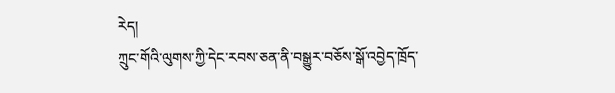རེད།
ཀྲུང་གོའི་ལུགས་ཀྱི་དེང་རབས་ཅན་ནི་བསྒྱུར་བཅོས་སྒོ་འབྱེད་ཁྲོད་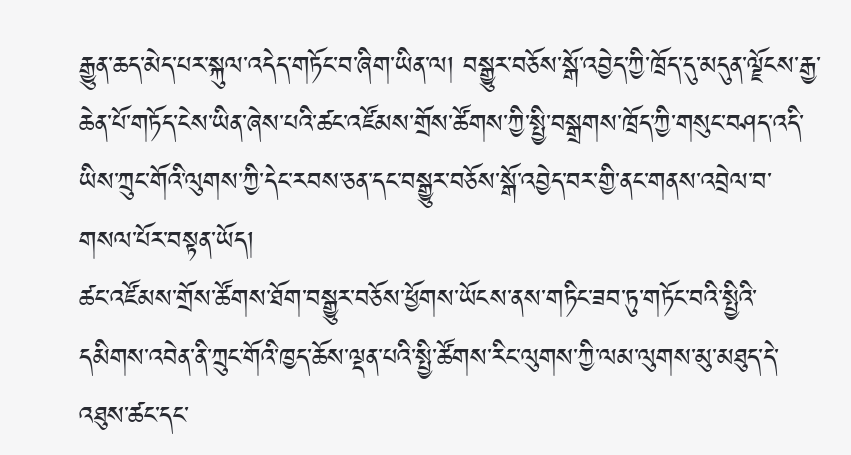རྒྱུན་ཆད་མེད་པར་སྐུལ་འདེད་གཏོང་བ་ཞིག་ཡིན་ལ། བསྒྱུར་བཅོས་སྒོ་འབྱེད་ཀྱི་ཁྲོད་དུ་མདུན་ལྗོངས་རྒྱ་ཆེན་པོ་གཏོད་ངེས་ཡིན་ཞེས་པའི་ཚང་འཛོམས་གྲོས་ཚོགས་ཀྱི་སྤྱི་བསྒྲགས་ཁྲོད་ཀྱི་གསུང་བཤད་འདི་ཡིས་ཀྲུང་གོའི་ལུགས་ཀྱི་དེང་རབས་ཅན་དང་བསྒྱུར་བཅོས་སྒོ་འབྱེད་བར་གྱི་ནང་གནས་འབྲེལ་བ་གསལ་པོར་བསྟན་ཡོད།
ཚང་འཛོམས་གྲོས་ཚོགས་ཐོག་བསྒྱུར་བཅོས་ཕྱོགས་ཡོངས་ནས་གཏིང་ཟབ་ཏུ་གཏོང་བའི་སྤྱིའི་དམིགས་འབེན་ནི་ཀྲུང་གོའི་ཁྱད་ཆོས་ལྡན་པའི་སྤྱི་ཚོགས་རིང་ལུགས་ཀྱི་ལམ་ལུགས་མུ་མཐུད་དེ་འཐུས་ཚང་དང་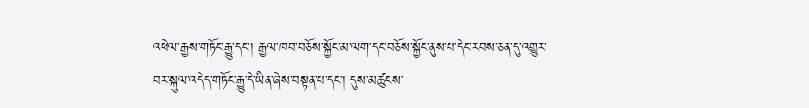འཕེལ་རྒྱས་གཏོང་རྒྱུ་དང་། རྒྱལ་ཁབ་བཅོས་སྐྱོང་མ་ལག་དང་བཅོས་སྐྱོང་ནུས་པ་དེང་རབས་ཅན་དུ་འགྱུར་བར་སྐུལ་འདེད་གཏོང་རྒྱུ་དེ་ཡིན་ཞེས་བསྟན་པ་དང་། དུས་མཚུངས་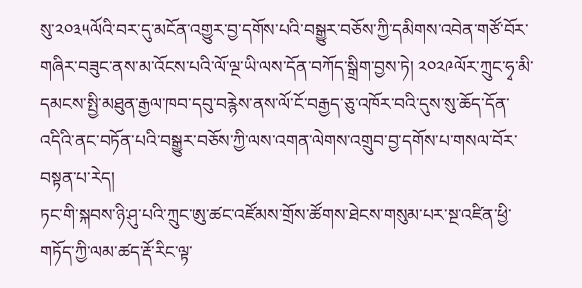སུ་༢༠༣༥ལོའི་བར་དུ་མངོན་འགྱུར་བྱ་དགོས་པའི་བསྒྱུར་བཅོས་ཀྱི་དམིགས་འབེན་གཙོ་བོར་གཞིར་བཟུང་ནས་མ་འོངས་པའི་ལོ་ལྔ་ཡི་ལས་དོན་བཀོད་སྒྲིག་བྱས་ཏེ། ༢༠༢༩ལོར་ཀྲུང་ཧྭ་མི་དམངས་སྤྱི་མཐུན་རྒྱལ་ཁབ་དབུ་བརྙེས་ནས་ལོ་ངོ་བརྒྱད་ཅུ་འཁོར་བའི་དུས་སུ་ཆོད་དོན་འདིའི་ནང་བཏོན་པའི་བསྒྱུར་བཅོས་ཀྱི་ལས་འགན་ལེགས་འགྲུབ་བྱ་དགོས་པ་གསལ་བོར་བསྟན་པ་རེད།
ཏང་གི་སྐབས་ཉི་ཤུ་པའི་ཀྲུང་ཨུ་ཚང་འཛོམས་གྲོས་ཚོགས་ཐེངས་གསུམ་པར་སྔ་འཛིན་ཕྱི་གཏོད་ཀྱི་ལམ་ཚད་རྡོ་རིང་ལྟ་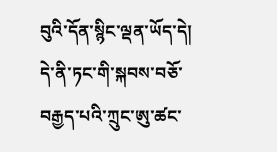བུའི་དོན་སྙིང་ལྡན་ཡོད་དེ། དེ་ནི་ཏང་གི་སྐབས་བཅོ་བརྒྱད་པའི་ཀྲུང་ཨུ་ཚང་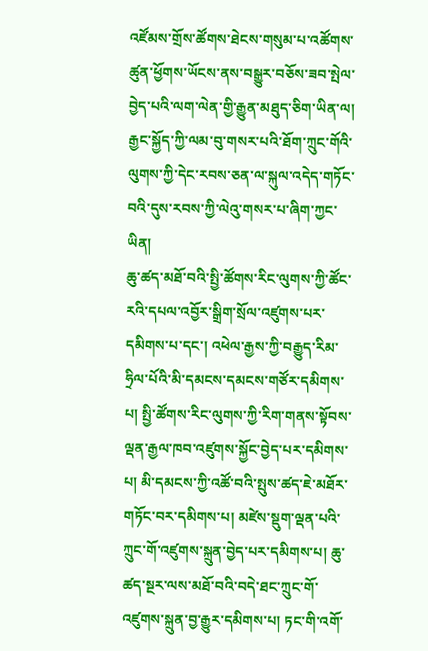འཛོམས་གྲོས་ཚོགས་ཐེངས་གསུམ་པ་འཚོགས་ཚུན་ཕྱོགས་ཡོངས་ནས་བསྒྱུར་བཅོས་ཟབ་སྤེལ་བྱེད་པའི་ལག་ལེན་གྱི་རྒྱུན་མཐུད་ཅིག་ཡིན་ལ། རྒྱང་སྐྱོད་ཀྱི་ལམ་བུ་གསར་པའི་ཐོག་ཀྲུང་གོའི་ལུགས་ཀྱི་དེང་རབས་ཅན་ལ་སྐུལ་འདེད་གཏོང་བའི་དུས་རབས་ཀྱི་ལེའུ་གསར་པ་ཞིག་ཀྱང་ཡིན།
ཆུ་ཚད་མཐོ་བའི་སྤྱི་ཚོགས་རིང་ལུགས་ཀྱི་ཚོང་རའི་དཔལ་འབྱོར་སྒྲིག་སྲོལ་འཛུགས་པར་དམིགས་པ་དང་། འཕེལ་རྒྱས་ཀྱི་བརྒྱུད་རིམ་ཧྲིལ་པོའི་མི་དམངས་དམངས་གཙོར་དམིགས་པ། སྤྱི་ཚོགས་རིང་ལུགས་ཀྱི་རིག་གནས་སྟོབས་ལྡན་རྒྱལ་ཁབ་འཛུགས་སྐྱོང་བྱེད་པར་དམིགས་པ། མི་དམངས་ཀྱི་འཚོ་བའི་སྤུས་ཚད་ཇེ་མཐོར་གཏོང་བར་དམིགས་པ། མཛེས་སྡུག་ལྡན་པའི་ཀྲུང་གོ་འཛུགས་སྐྲུན་བྱེད་པར་དམིགས་པ། ཆུ་ཚད་སྔར་ལས་མཐོ་བའི་བདེ་ཐང་ཀྲུང་གོ་འཛུགས་སྐྲུན་བྱ་རྒྱུར་དམིགས་པ། ཏང་གི་འགོ་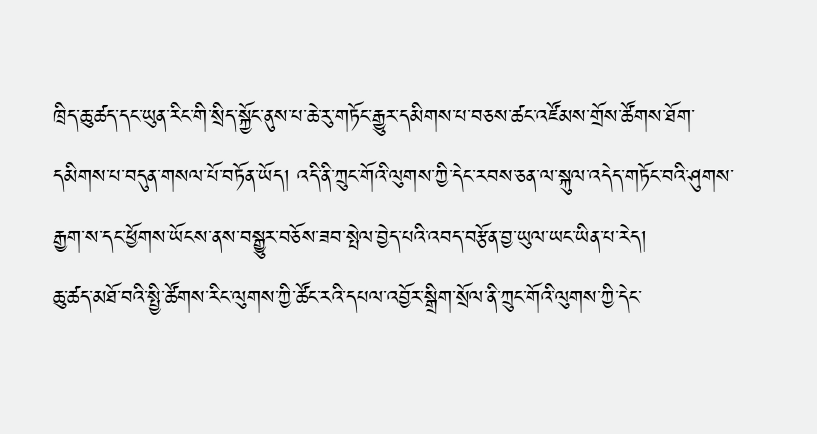ཁྲིད་ཆུ་ཚད་དང་ཡུན་རིང་གི་སྲིད་སྐྱོང་ནུས་པ་ཆེ་རུ་གཏོང་རྒྱུར་དམིགས་པ་བཅས་ཚང་འཛོམས་གྲོས་ཚོགས་ཐོག་དམིགས་པ་བདུན་གསལ་པོ་བཏོན་ཡོད། འདི་ནི་ཀྲུང་གོའི་ལུགས་ཀྱི་དེང་རབས་ཅན་ལ་སྐུལ་འདེད་གཏོང་བའི་ཤུགས་རྒྱག་ས་དང་ཕྱོགས་ཡོངས་ནས་བསྒྱུར་བཅོས་ཟབ་སྤེལ་བྱེད་པའི་འབད་བརྩོན་བྱ་ཡུལ་ཡང་ཡིན་པ་རེད།
ཆུ་ཚད་མཐོ་བའི་སྤྱི་ཚོགས་རིང་ལུགས་ཀྱི་ཚོང་རའི་དཔལ་འབྱོར་སྒྲིག་སྲོལ་ནི་ཀྲུང་གོའི་ལུགས་ཀྱི་དེང་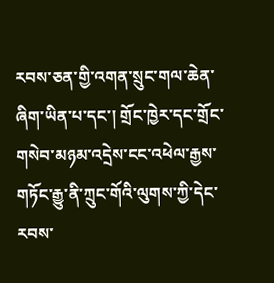རབས་ཅན་གྱི་འགན་སྲུང་གལ་ཆེན་ཞིག་ཡིན་པ་དང་། གྲོང་ཁྱེར་དང་གྲོང་གསེབ་མཉམ་འདྲེས་ངང་འཕེལ་རྒྱས་གཏོང་རྒྱུ་ནི་ཀྲུང་གོའི་ལུགས་ཀྱི་དེང་རབས་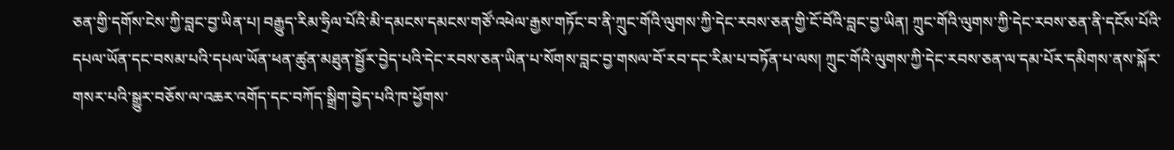ཅན་གྱི་དགོས་ངེས་ཀྱི་བླང་བྱ་ཡིན་པ། བརྒྱུད་རིམ་ཧྲིལ་པོའི་མི་དམངས་དམངས་གཙོ་འཕེལ་རྒྱས་གཏོང་བ་ནི་ཀྲུང་གོའི་ལུགས་ཀྱི་དེང་རབས་ཅན་གྱི་ངོ་བོའི་བླང་བྱ་ཡིན། ཀྲུང་གོའི་ལུགས་ཀྱི་དེང་རབས་ཅན་ནི་དངོས་པོའི་དཔལ་ཡོན་དང་བསམ་པའི་དཔལ་ཡོན་ཕན་ཚུན་མཐུན་སྦྱོར་བྱེད་པའི་དེང་རབས་ཅན་ཡིན་པ་སོགས་བླང་བྱ་གསལ་བོ་རབ་དང་རིམ་པ་བཏོན་པ་ལས། ཀྲུང་གོའི་ལུགས་ཀྱི་དེང་རབས་ཅན་ལ་དམ་པོར་དམིགས་ནས་སྐོར་གསར་པའི་སྒྱུར་བཅོས་ལ་འཆར་འགོད་དང་བཀོད་སྒྲིག་བྱེད་པའི་ཁ་ཕྱོགས་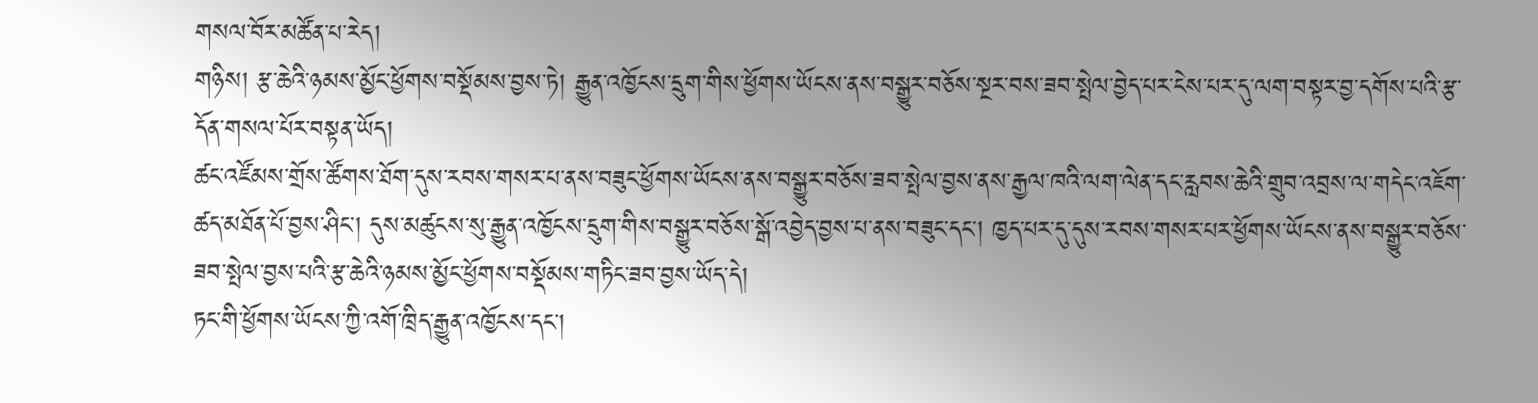གསལ་བོར་མཚོན་པ་རེད།
གཉིས། རྩ་ཆེའི་ཉམས་མྱོང་ཕྱོགས་བསྡོམས་བྱས་ཏེ། རྒྱུན་འཁྱོངས་དྲུག་གིས་ཕྱོགས་ཡོངས་ནས་བསྒྱུར་བཅོས་སྔར་བས་ཟབ་སྤེལ་བྱེད་པར་ངེས་པར་དུ་ལག་བསྟར་བྱ་དགོས་པའི་རྩ་དོན་གསལ་པོར་བསྟན་ཡོད།
ཚང་འཛོམས་གྲོས་ཚོགས་ཐོག་དུས་རབས་གསར་པ་ནས་བཟུང་ཕྱོགས་ཡོངས་ནས་བསྒྱུར་བཅོས་ཟབ་སྤེལ་བྱས་ནས་རྒྱལ་ཁའི་ལག་ལེན་དང་རླབས་ཆེའི་གྲུབ་འབྲས་ལ་གདེང་འཇོག་ཚད་མཐོན་པོ་བྱས་ཤིང་། དུས་མཚུངས་སུ་རྒྱུན་འཁྱོངས་དྲུག་གིས་བསྒྱུར་བཅོས་སྒོ་འབྱེད་བྱས་པ་ནས་བཟུང་དང་། ཁྱད་པར་དུ་དུས་རབས་གསར་པར་ཕྱོགས་ཡོངས་ནས་བསྒྱུར་བཅོས་ཟབ་སྤེལ་བྱས་པའི་རྩ་ཆེའི་ཉམས་མྱོང་ཕྱོགས་བསྡོམས་གཏིང་ཟབ་བྱས་ཡོད་དེ།
ཏང་གི་ཕྱོགས་ཡོངས་ཀྱི་འགོ་ཁྲིད་རྒྱུན་འཁྱོངས་དང་།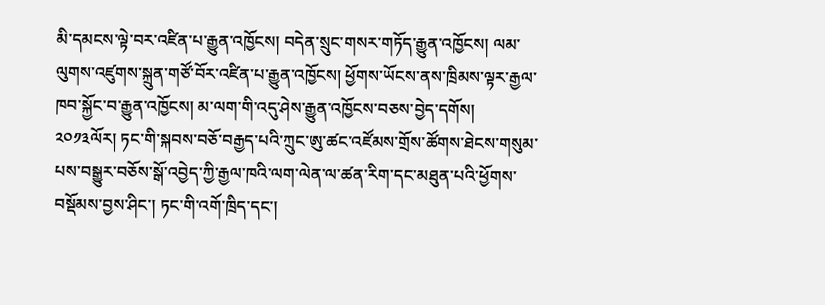མི་དམངས་ལྟེ་བར་འཛིན་པ་རྒྱུན་འཁྱོངས། བདེན་སྲུང་གསར་གཏོད་རྒྱུན་འཁྱོངས། ལམ་ལུགས་འཛུགས་སྐྲུན་གཙོ་བོར་འཛིན་པ་རྒྱུན་འཁྱོངས། ཕྱོགས་ཡོངས་ནས་ཁྲིམས་ལྟར་རྒྱལ་ཁབ་སྐྱོང་བ་རྒྱུན་འཁྱོངས། མ་ལག་གི་འདུ་ཤེས་རྒྱུན་འཁྱོངས་བཅས་བྱེད་དགོས།
༢༠༡༣ལོར། ཏང་གི་སྐབས་བཅོ་བརྒྱད་པའི་ཀྲུང་ཨུ་ཚང་འཛོམས་གྲོས་ཚོགས་ཐེངས་གསུམ་པས་བསྒྱུར་བཅོས་སྒོ་འབྱེད་ཀྱི་རྒྱལ་ཁའི་ལག་ལེན་ལ་ཚན་རིག་དང་མཐུན་པའི་ཕྱོགས་བསྡོམས་བྱས་ཤིང་། ཏང་གི་འགོ་ཁྲིད་དང་།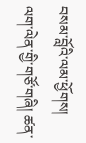བསམ་བློའི་ལམ་ཕྱོགས། ལག་ལེན་གྱི་གཙོ་གཞི། ཚན་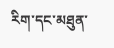རིག་དང་མཐུན་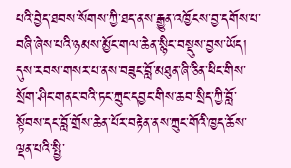པའི་བྱེད་ཐབས་སོགས་ཀྱི་ཐད་ནས་རྒྱུན་འཁྱོངས་བྱ་དགོས་པ་བཞི་ཞེས་པའི་ཉམས་མྱོང་གལ་ཆེན་སྙིང་བསྡུས་བྱས་ཡོད།
དུས་རབས་གསར་པ་ནས་བཟུང་བློ་མཐུན་ཞི་ཅིན་ཕིང་གིས་སྲོག་ཤིང་གནང་བའི་ཏང་ཀྲུང་དབྱང་གིས་ཆབ་སྲིད་ཀྱི་བློ་སྟོབས་དང་བློ་གྲོས་ཆེན་པོར་བརྟེན་ནས་ཀྲུང་གོའི་ཁྱད་ཆོས་ལྡན་པའི་སྤྱི་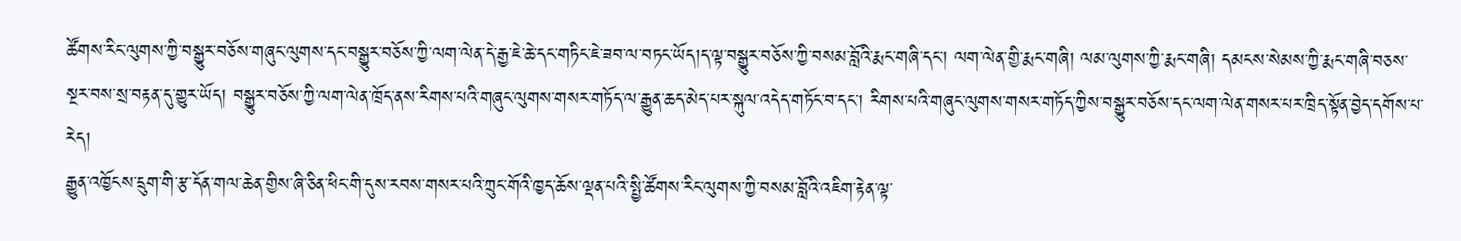ཚོགས་རིང་ལུགས་ཀྱི་བསྒྱུར་བཅོས་གཞུང་ལུགས་དང་བསྒྱུར་བཅོས་ཀྱི་ལག་ལེན་དེ་རྒྱ་ཇེ་ཆེ་དང་གཏིང་ཇེ་ཟབ་ལ་བཏང་ཡོད།ད་ལྟ་བསྒྱུར་བཅོས་ཀྱི་བསམ་བློའི་རྨང་གཞི་དང་། ལག་ལེན་གྱི་རྨང་གཞི། ལམ་ལུགས་ཀྱི་རྨང་གཞི། དམངས་སེམས་ཀྱི་རྨང་གཞི་བཅས་སྔར་བས་སྲ་བརྟན་དུ་གྱུར་ཡོད། བསྒྱུར་བཅོས་ཀྱི་ལག་ལེན་ཁྲོད་ནས་རིགས་པའི་གཞུང་ལུགས་གསར་གཏོད་ལ་རྒྱུན་ཆད་མེད་པར་སྐུལ་འདེད་གཏོང་བ་དང་། རིགས་པའི་གཞུང་ལུགས་གསར་གཏོད་ཀྱིས་བསྒྱུར་བཅོས་དང་ལག་ལེན་གསར་པར་ཁྲིད་སྟོན་བྱེད་དགོས་པ་རེད།
རྒྱུན་འཁྱོངས་དྲུག་གི་རྩ་དོན་གལ་ཆེན་གྱིས་ཞི་ཅིན་ཕིང་གི་དུས་རབས་གསར་པའི་ཀྲུང་གོའི་ཁྱད་ཆོས་ལྡན་པའི་སྤྱི་ཚོགས་རིང་ལུགས་ཀྱི་བསམ་བློའི་འཇིག་རྟེན་ལྟ་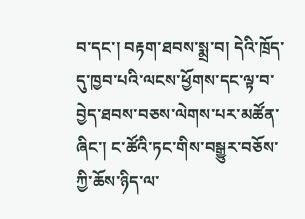བ་དང་། བརྟག་ཐབས་སྨྲ་བ། དེའི་ཁྲོད་དུ་ཁྱབ་པའི་ལངས་ཕྱོགས་དང་ལྟ་བ་བྱེད་ཐབས་བཅས་ལེགས་པར་མཚོན་ཞིང་། ང་ཚོའི་ཏང་གིས་བསྒྱུར་བཅོས་ཀྱི་ཆོས་ཉིད་ལ་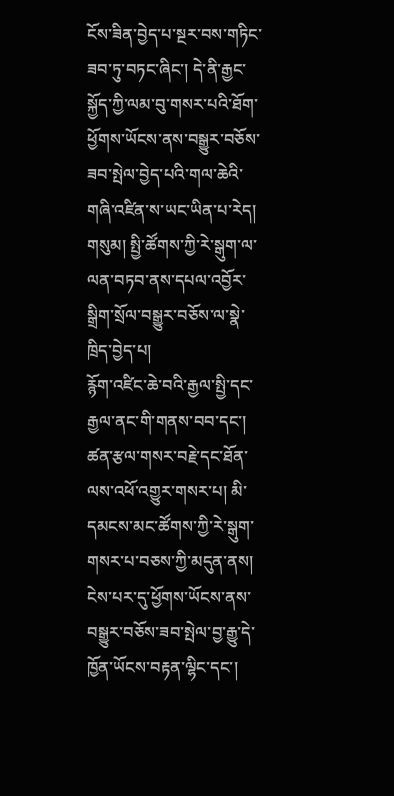ངོས་ཟིན་བྱེད་པ་སྔར་བས་གཏིང་ཟབ་ཏུ་བཏང་ཞིང་། དེ་ནི་རྒྱང་སྐྱོད་ཀྱི་ལམ་བུ་གསར་པའི་ཐོག་ཕྱོགས་ཡོངས་ནས་བསྒྱུར་བཅོས་ཟབ་སྤེལ་བྱེད་པའི་གལ་ཆེའི་གཞི་འཛིན་ས་ཡང་ཡིན་པ་རེད།
གསུམ། སྤྱི་ཚོགས་ཀྱི་རེ་སྒུག་ལ་ལན་བཏབ་ནས་དཔལ་འབྱོར་སྒྲིག་སྲོལ་བསྒྱུར་བཅོས་ལ་སྣེ་ཁྲིད་བྱེད་པ།
རྙོག་འཛིང་ཆེ་བའི་རྒྱལ་སྤྱི་དང་རྒྱལ་ནང་གི་གནས་བབ་དང་། ཚན་རྩལ་གསར་བརྗེ་དང་ཐོན་ལས་འཕོ་འགྱུར་གསར་པ། མི་དམངས་མང་ཚོགས་ཀྱི་རེ་སྒུག་གསར་པ་བཅས་ཀྱི་མདུན་ནས། ངེས་པར་དུ་ཕྱོགས་ཡོངས་ནས་བསྒྱུར་བཅོས་ཟབ་སྤེལ་བྱ་རྒྱུ་དེ་ཁྱོན་ཡོངས་བརྟན་ལྷིང་དང་།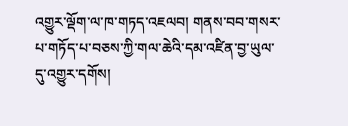འགྱུར་ལྡོག་ལ་ཁ་གཏད་འཇལབ། གནས་བབ་གསར་པ་གཏོད་པ་བཅས་ཀྱི་གལ་ཆེའི་དམ་འཛིན་བྱ་ཡུལ་དུ་འགྱུར་དགོས།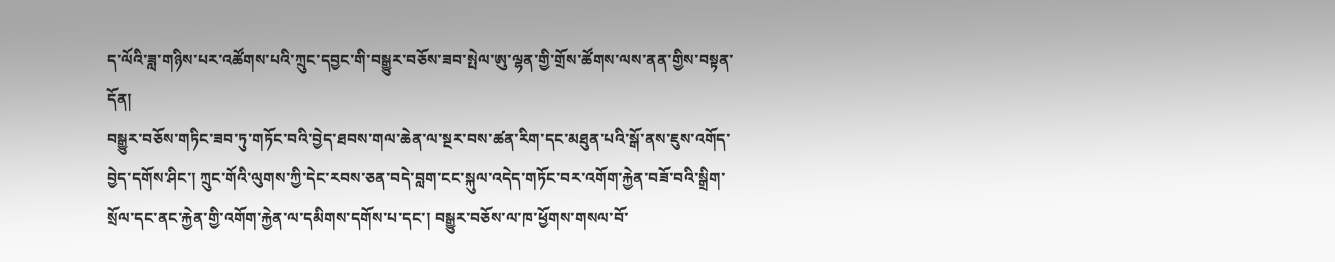ད་ལོའི་ཟླ་གཉིས་པར་འཚོགས་པའི་ཀྲུང་དབྱང་གི་བསྒྱུར་བཅོས་ཟབ་སྤེལ་ཨུ་ལྷན་གྱི་གྲོས་ཚོགས་ལས་ནན་གྱིས་བསྟན་དོན།
བསྒྱུར་བཅོས་གཏིང་ཟབ་ཏུ་གཏོང་བའི་བྱེད་ཐབས་གལ་ཆེན་ལ་སྔར་བས་ཚན་རིག་དང་མཐུན་པའི་སྒོ་ནས་ཇུས་འགོད་བྱེད་དགོས་ཤིང་། ཀྲུང་གོའི་ལུགས་ཀྱི་དེང་རབས་ཅན་བདེ་བླག་ངང་སྐུལ་འདེད་གཏོང་བར་འགོག་རྐྱེན་བཟོ་བའི་སྒྲིག་སྲོལ་དང་ནང་རྐྱེན་གྱི་འགོག་རྐྱེན་ལ་དམིགས་དགོས་པ་དང་། བསྒྱུར་བཅོས་ལ་ཁ་ཕྱོགས་གསལ་བོ་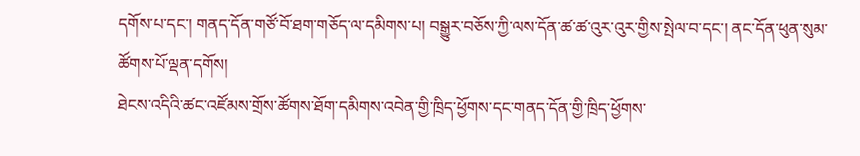དགོས་པ་དང་། གནད་དོན་གཙོ་བོ་ཐག་གཅོད་ལ་དམིགས་པ། བསྒྱུར་བཅོས་ཀྱི་ལས་དོན་ཚ་ཚ་འུར་འུར་གྱིས་སྤེལ་བ་དང་། ནང་དོན་ཕུན་སུམ་ཚོགས་པོ་ལྡན་དགོས།
ཐེངས་འདིའི་ཚང་འཛོམས་གྲོས་ཚོགས་ཐོག་དམིགས་འབེན་གྱི་ཁྲིད་ཕྱོགས་དང་གནད་དོན་གྱི་ཁྲིད་ཕྱོགས་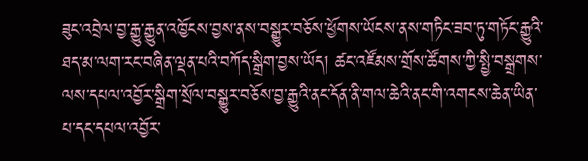ཟུང་འབྲེལ་བྱ་རྒྱུ་རྒྱུན་འཁྱོངས་བྱས་ནས་བསྒྱུར་བཅོས་ཕྱོགས་ཡོངས་ནས་གཏིང་ཟབ་ཏུ་གཏོང་རྒྱུའི་ཐད་མ་ལག་རང་བཞིན་ལྡན་པའི་བཀོད་སྒྲིག་བྱས་ཡོད། ཚང་འཛོམས་གྲོས་ཚོགས་ཀྱི་སྤྱི་བསྒྲགས་ལས་དཔལ་འབྱོར་སྒྲིག་སྲོལ་བསྒྱུར་བཅོས་བྱ་རྒྱུའི་ནང་དོན་ནི་གལ་ཆེའི་ནང་གི་འགངས་ཆེན་ཡིན་པ་དང་དཔལ་འབྱོར་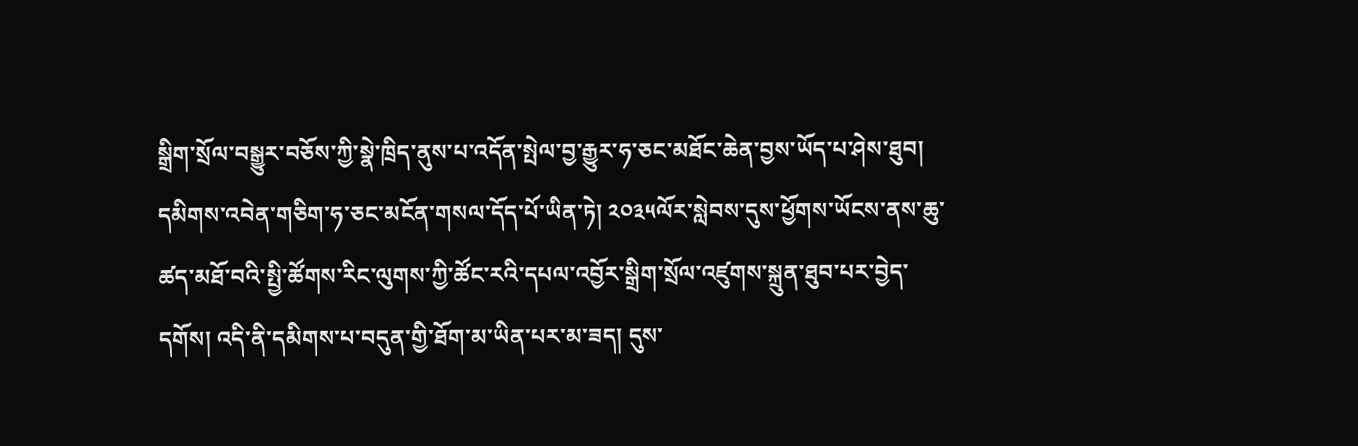སྒྲིག་སྲོལ་བསྒྱུར་བཅོས་ཀྱི་སྣེ་ཁྲིད་ནུས་པ་འདོན་སྤེལ་བྱ་རྒྱུར་ཧ་ཅང་མཐོང་ཆེན་བྱས་ཡོད་པ་ཤེས་ཐུབ།
དམིགས་འབེན་གཅིག་ཧ་ཅང་མངོན་གསལ་དོད་པོ་ཡིན་ཏེ། ༢༠༣༥ལོར་སླེབས་དུས་ཕྱོགས་ཡོངས་ནས་ཆུ་ཚད་མཐོ་བའི་སྤྱི་ཚོགས་རིང་ལུགས་ཀྱི་ཚོང་རའི་དཔལ་འབྱོར་སྒྲིག་སྲོལ་འཛུགས་སྐྲུན་ཐུབ་པར་བྱེད་དགོས། འདི་ནི་དམིགས་པ་བདུན་གྱི་ཐོག་མ་ཡིན་པར་མ་ཟད། དུས་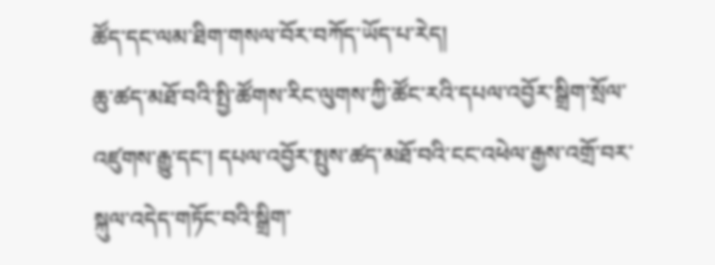ཚོད་དང་ལམ་ཐིག་གསལ་བོར་བཀོད་ཡོད་པ་རེད།
ཆུ་ཚད་མཐོ་བའི་སྤྱི་ཚོགས་རིང་ལུགས་ཀྱི་ཚོང་རའི་དཔལ་འབྱོར་སྒྲིག་སྲོལ་འཛུགས་རྒྱུ་དང་། དཔལ་འབྱོར་སྤུས་ཚད་མཐོ་བའི་ངང་འཕེལ་རྒྱས་འགྲོ་བར་སྐུལ་འདེད་གཏོང་བའི་སྒྲིག་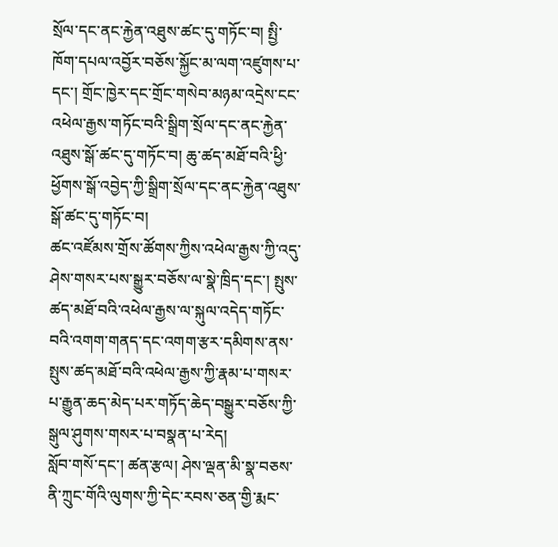སྲོལ་དང་ནང་རྐྱེན་འཐུས་ཚང་དུ་གཏོང་བ། སྤྱི་ཁོག་དཔལ་འབྱོར་བཅོས་སྐྱོང་མ་ལག་འཛུགས་པ་དང་། གྲོང་ཁྱེར་དང་གྲོང་གསེབ་མཉམ་འདྲེས་ངང་འཕེལ་རྒྱས་གཏོང་བའི་སྒྲིག་སྲོལ་དང་ནང་རྐྱེན་འཐུས་སྒོ་ཚང་དུ་གཏོང་བ། ཆུ་ཚད་མཐོ་བའི་ཕྱི་ཕྱོགས་སྒོ་འབྱེད་ཀྱི་སྒྲིག་སྲོལ་དང་ནང་རྐྱེན་འཐུས་སྒོ་ཚང་དུ་གཏོང་བ།
ཚང་འཛོམས་གྲོས་ཚོགས་ཀྱིས་འཕེལ་རྒྱས་ཀྱི་འདུ་ཤེས་གསར་པས་སྒྱུར་བཅོས་ལ་སྣེ་ཁྲིད་དང་། སྤུས་ཚད་མཐོ་བའི་འཕེལ་རྒྱས་ལ་སྐུལ་འདེད་གཏོང་བའི་འགག་གནད་དང་འགག་རྩར་དམིགས་ནས་སྤུས་ཚད་མཐོ་བའི་འཕེལ་རྒྱས་ཀྱི་རྣམ་པ་གསར་པ་རྒྱུན་ཆད་མེད་པར་གཏོད་ཆེད་བསྒྱུར་བཅོས་ཀྱི་སྒུལ་ཤུགས་གསར་པ་བསྣན་པ་རེད།
སློབ་གསོ་དང་། ཚན་རྩལ། ཤེས་ལྡན་མི་སྣ་བཅས་ནི་ཀྲུང་གོའི་ལུགས་ཀྱི་དེང་རབས་ཅན་གྱི་རྨང་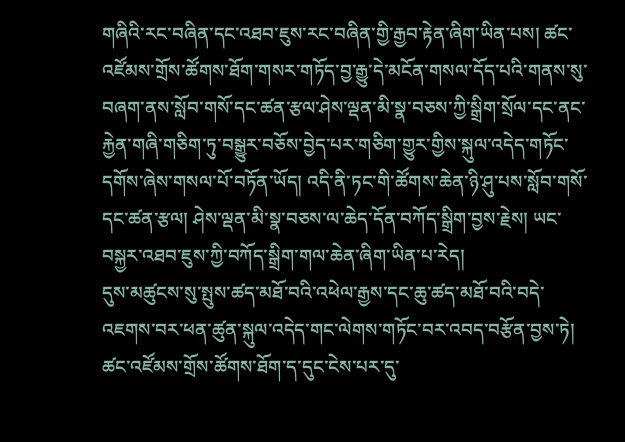གཞིའི་རང་བཞིན་དང་འཐབ་ཇུས་རང་བཞིན་གྱི་རྒྱབ་རྟེན་ཞིག་ཡིན་པས། ཚང་འཛོམས་གྲོས་ཚོགས་ཐོག་གསར་གཏོད་བྱ་རྒྱུ་དེ་མངོན་གསལ་དོད་པའི་གནས་སུ་བཞག་ནས་སློབ་གསོ་དང་ཚན་རྩལ་ཤེས་ལྡན་མི་སྣ་བཅས་ཀྱི་སྒྲིག་སྲོལ་དང་ནང་རྐྱེན་གཞི་གཅིག་ཏུ་བསྒྱུར་བཅོས་བྱེད་པར་གཅིག་གྱུར་གྱིས་སྐུལ་འདེད་གཏོང་དགོས་ཞེས་གསལ་པོ་བཏོན་ཡོད། འདི་ནི་ཏང་གི་ཚོགས་ཆེན་ཉི་ཤུ་པས་སློབ་གསོ་དང་ཚན་རྩལ། ཤེས་ལྡན་མི་སྣ་བཅས་ལ་ཆེད་དོན་བཀོད་སྒྲིག་བྱས་རྗེས། ཡང་བསྐྱར་འཐབ་ཇུས་ཀྱི་བཀོད་སྒྲིག་གལ་ཆེན་ཞིག་ཡིན་པ་རེད།
དུས་མཚུངས་སུ་སྤུས་ཚད་མཐོ་བའི་འཕེལ་རྒྱས་དང་ཆུ་ཚད་མཐོ་བའི་བདེ་འཇགས་བར་ཕན་ཚུན་སྐུལ་འདེད་གང་ལེགས་གཏོང་བར་འབད་བརྩོན་བྱས་ཏེ། ཚང་འཛོམས་གྲོས་ཚོགས་ཐོག་ད་དུང་ངེས་པར་དུ་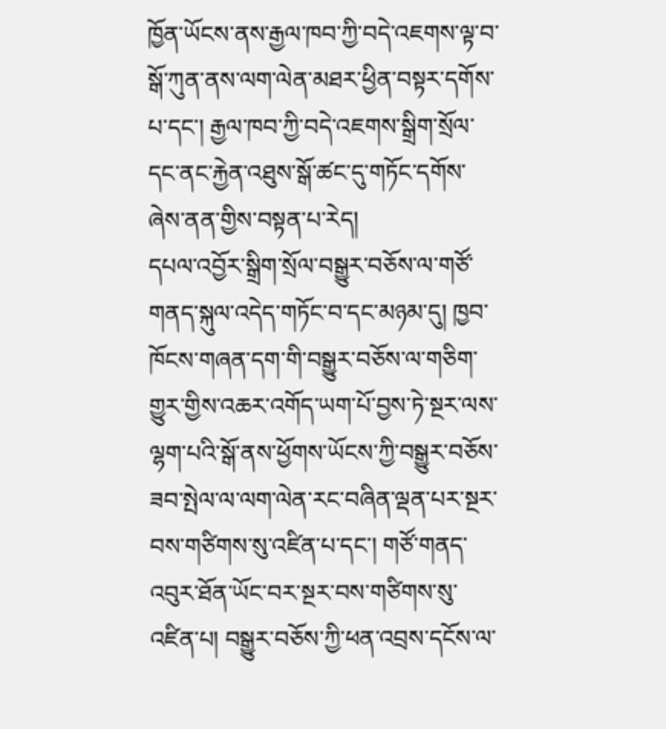ཁྱོན་ཡོངས་ནས་རྒྱལ་ཁབ་ཀྱི་བདེ་འཇགས་ལྟ་བ་སྒོ་ཀུན་ནས་ལག་ལེན་མཐར་ཕྱིན་བསྟར་དགོས་པ་དང་། རྒྱལ་ཁབ་ཀྱི་བདེ་འཇགས་སྒྲིག་སྲོལ་དང་ནང་རྐྱེན་འཐུས་སྒོ་ཚང་དུ་གཏོང་དགོས་ཞེས་ནན་གྱིས་བསྟན་པ་རེད།
དཔལ་འབྱོར་སྒྲིག་སྲོལ་བསྒྱུར་བཅོས་ལ་གཙོ་གནད་སྐུལ་འདེད་གཏོང་བ་དང་མཉམ་དུ། ཁྱབ་ཁོངས་གཞན་དག་གི་བསྒྱུར་བཅོས་ལ་གཅིག་གྱུར་གྱིས་འཆར་འགོད་ཡག་པོ་བྱས་ཏེ་སྔར་ལས་ལྷག་པའི་སྒོ་ནས་ཕྱོགས་ཡོངས་ཀྱི་བསྒྱུར་བཅོས་ཟབ་སྤེལ་ལ་ལག་ལེན་རང་བཞིན་ལྡན་པར་སྔར་བས་གཙིགས་སུ་འཛིན་པ་དང་། གཙོ་གནད་འབུར་ཐོན་ཡོང་བར་སྔར་བས་གཙིགས་སུ་འཛིན་པ། བསྒྱུར་བཅོས་ཀྱི་ཕན་འབྲས་དངོས་ལ་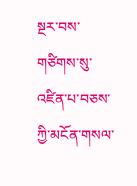སྔར་བས་གཙིགས་སུ་འཛིན་པ་བཅས་ཀྱི་མངོན་གསལ་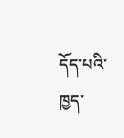དོད་པའི་ཁྱད་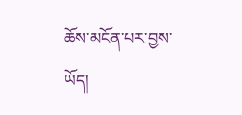ཆོས་མངོན་པར་བྱས་ཡོད།